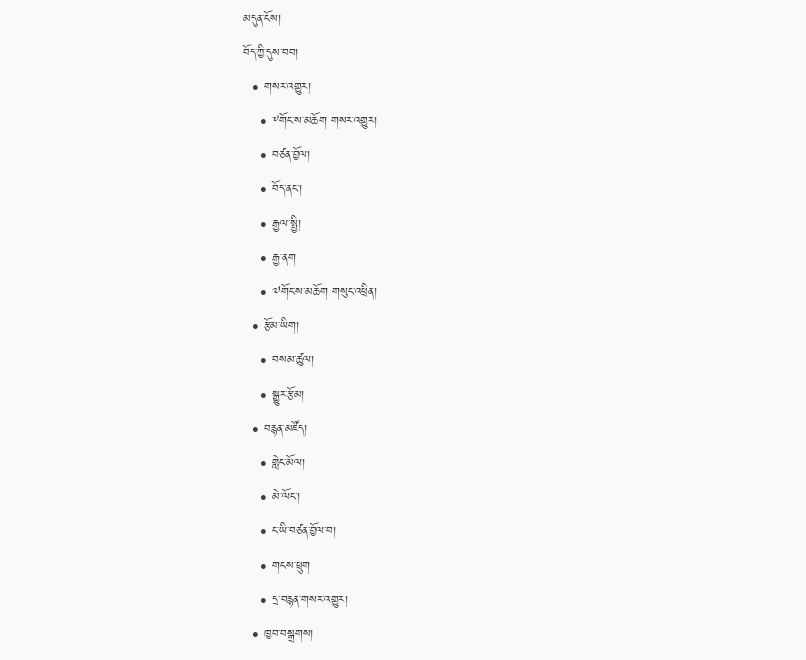མདུན་ངོས།
བོད་ཀྱི་དུས་བབ།
  • གསར་འགྱུར།
    • ༸གོང་ས་མཆོག གསར་འགྱུར།
    • བཙན་བྱོལ།
    • བོད་ནང་།
    • རྒྱལ་སྤྱི།
    • རྒྱ་ནག
    • ༧གོང་ས་མཆོག གསུང་འཕྲིན།
  • རྩོམ་ཡིག།
    • བསམ་ཚུལ།
    • སྒྱུར་རྩོམ།
  • བརྙན་མཛོད།
    • གླེང་མོལ།
    • མེ་ལོང་།
    • ང་ཡི་བཙན་བྱོལ་བ།
    • གངས་ཕྲུག
    • དྲ་བརྙན་གསར་འགྱུར།
  • ཁྱབ་བསྒྲགས།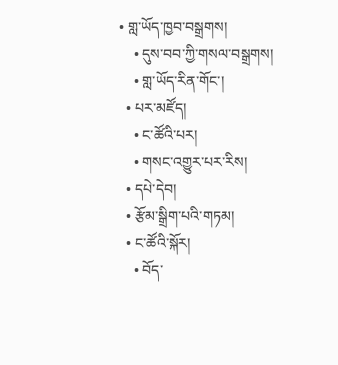• གླ་ཡོད་ཁྱབ་བསྒྲགས།
    • དུས་བབ་ཀྱི་གསལ་བསྒྲགས།
    • གླ་ཡོད་རིན་གོང་།
  • པར་མཛོད།
    • ང་ཚོའི་པར།
    • གསང་འགྱུར་པར་རིས།
  • དཔེ་དེབ།
  • རྩོམ་སྒྲིག་པའི་གཏམ།
  • ང་ཚོའི་སྐོར།
    • བོད་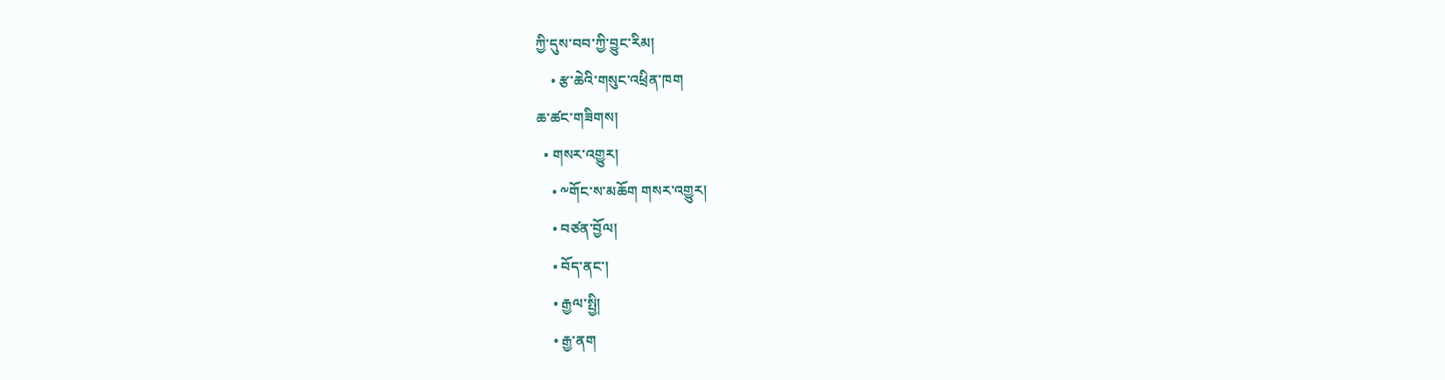ཀྱི་དུས་བབ་ཀྱི་བྱུང་རིམ།
    • རྩ་ཆེའི་གསུང་འཕྲིན་ཁག
ཆ་ཚང་གཟིགས།
  • གསར་འགྱུར།
    • ༸གོང་ས་མཆོག གསར་འགྱུར།
    • བཙན་བྱོལ།
    • བོད་ནང་།
    • རྒྱལ་སྤྱི།
    • རྒྱ་ནག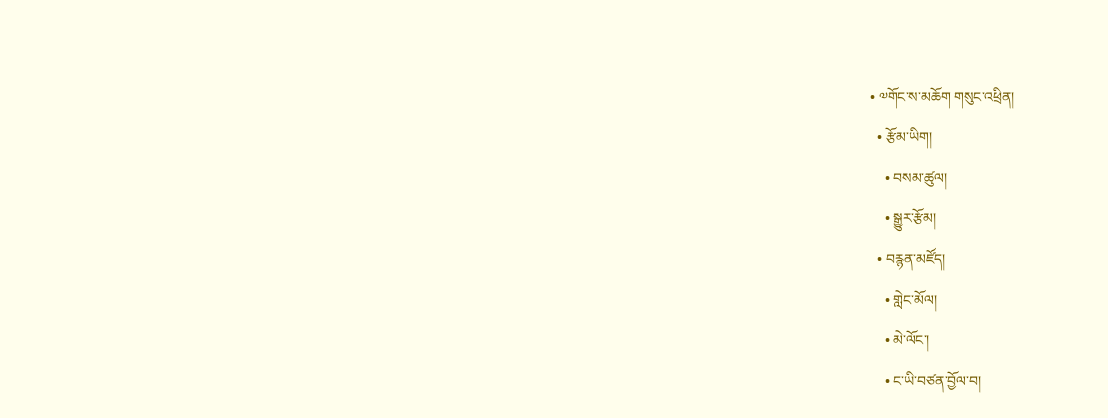• ༧གོང་ས་མཆོག གསུང་འཕྲིན།
  • རྩོམ་ཡིག།
    • བསམ་ཚུལ།
    • སྒྱུར་རྩོམ།
  • བརྙན་མཛོད།
    • གླེང་མོལ།
    • མེ་ལོང་།
    • ང་ཡི་བཙན་བྱོལ་བ།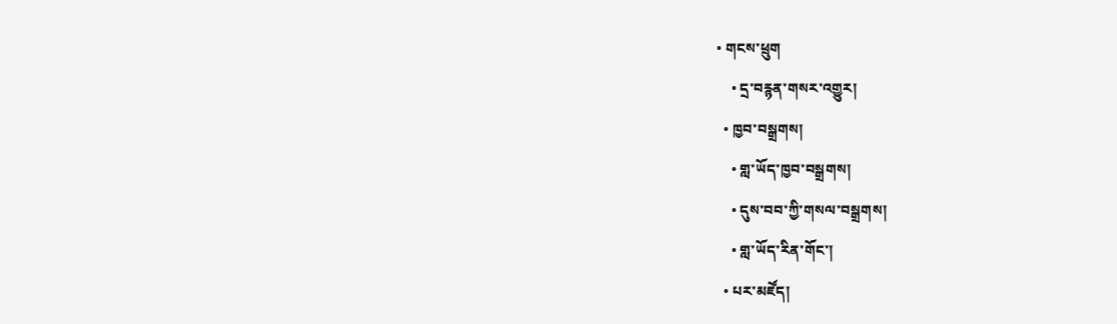• གངས་ཕྲུག
    • དྲ་བརྙན་གསར་འགྱུར།
  • ཁྱབ་བསྒྲགས།
    • གླ་ཡོད་ཁྱབ་བསྒྲགས།
    • དུས་བབ་ཀྱི་གསལ་བསྒྲགས།
    • གླ་ཡོད་རིན་གོང་།
  • པར་མཛོད།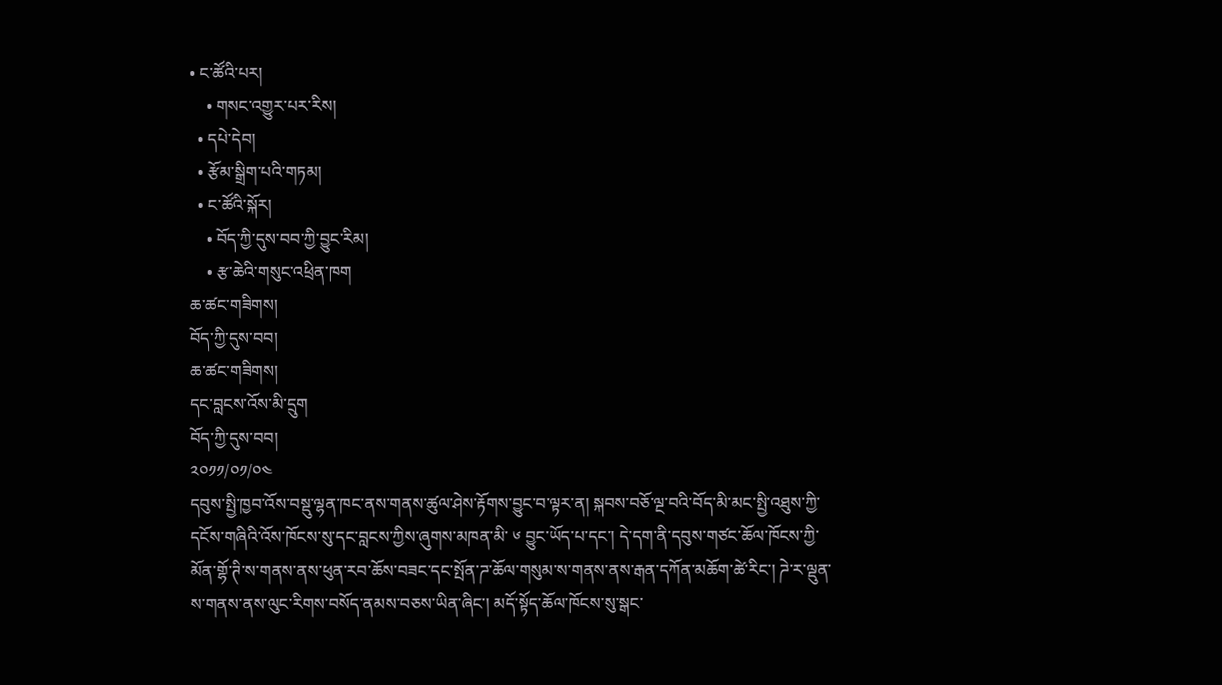• ང་ཚོའི་པར།
    • གསང་འགྱུར་པར་རིས།
  • དཔེ་དེབ།
  • རྩོམ་སྒྲིག་པའི་གཏམ།
  • ང་ཚོའི་སྐོར།
    • བོད་ཀྱི་དུས་བབ་ཀྱི་བྱུང་རིམ།
    • རྩ་ཆེའི་གསུང་འཕྲིན་ཁག
ཆ་ཚང་གཟིགས།
བོད་ཀྱི་དུས་བབ།
ཆ་ཚང་གཟིགས།
དང་བླངས་འོས་མི་དྲུག
བོད་ཀྱི་དུས་བབ།
༢༠༡༡/༠༡/༠༤
དབུས་སྤྱི་ཁྱབ་འོས་བསྡུ་ལྷན་ཁང་ནས་གནས་ཚུལ་ཤེས་རྟོགས་བྱུང་བ་ལྟར་ན། སྐབས་བཅོ་ལྔ་བའི་བོད་མི་མང་སྤྱི་འཐུས་ཀྱི་དངོས་གཞིའི་འོས་ཁོངས་སུ་དང་བླངས་ཀྱིས་ཞུགས་མཁན་མི་ ༦ བྱུང་ཡོད་པ་དང་། དེ་དག་ནི་དབུས་གཙང་ཆོལ་ཁོངས་ཀྱི་མོན་གྷོ་ཊི་ས་གནས་ནས་ཕུན་རབ་ཆོས་བཟང་དང་སྤོན་ཌ་ཆོལ་གསུམ་ས་གནས་ནས་རྒན་དཀོན་མཆོག་ཚེ་རིང་། ཌེ་ར་ལྡུན་ས་གནས་ནས་ལུང་རིགས་བསོད་ནམས་བཅས་ཡིན་ཞིང་། མདོ་སྟོད་ཆོལ་ཁོངས་སུ་སྒང་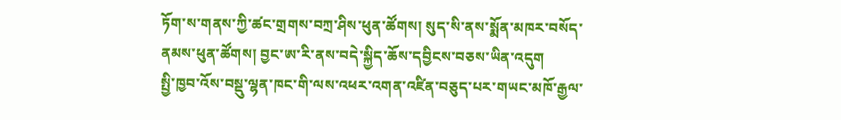ཏོག་ས་གནས་ཀྱི་ཚང་གྲགས་བཀྲ་ཤིས་ཕུན་ཚོགས། སུད་སི་ནས་སྨོན་མཁར་བསོད་ནམས་ཕུན་ཚོགས། བྱང་ཨ་རི་ནས་བདེ་སྐྱིད་ཆོས་དབྱིངས་བཅས་ཡིན་འདུག
སྤྱི་ཁྱབ་འོས་བསྡུ་ལྷན་ཁང་གི་ལས་འཕར་འགན་འཛིན་བཅུད་པར་གཡང་མཁོ་རྒྱལ་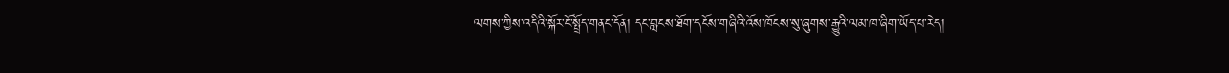ལགས་ཀྱིས་འདིའི་སྐོར་ངོ་སྤྲོད་གནང་དོན། དང་བླངས་ཐོག་དངོས་གཞིའི་འོས་ཁོངས་སུ་ཞུགས་རྒྱུའི་ལམ་ཁ་ཞིག་ཡོད་པ་རེད།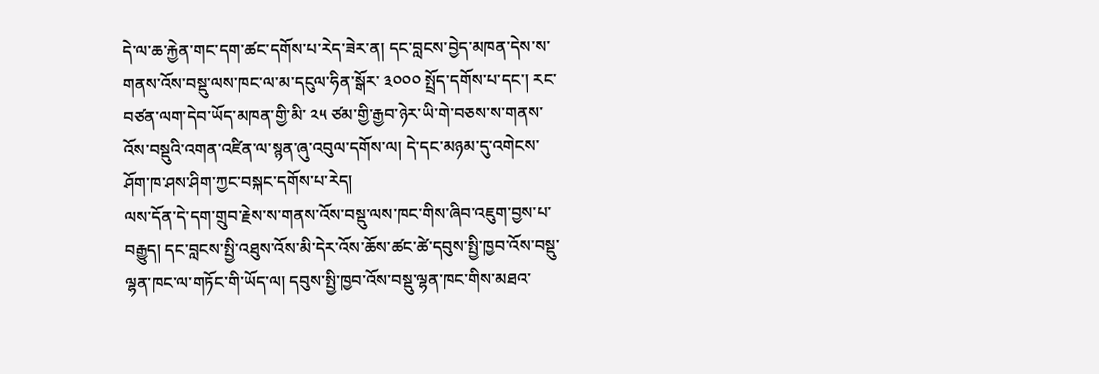དེ་ལ་ཆ་རྐྱེན་གང་དག་ཚང་དགོས་པ་རེད་ཟེར་ན། དང་བླངས་བྱེད་མཁན་དེས་ས་གནས་འོས་བསྡུ་ལས་ཁང་ལ་མ་དངུལ་ཧིན་སྒོར་ ༣༠༠༠ སྤྲོད་དགོས་པ་དང་། རང་བཙན་ལག་དེབ་ཡོད་མཁན་གྱི་མི་ ༢༥ ཙམ་གྱི་རྒྱབ་ཉེར་ཡི་གེ་བཅས་ས་གནས་འོས་བསྡུའི་འགན་འཛིན་ལ་སྙན་ཞུ་འབུལ་དགོས་ལ། དེ་དང་མཉམ་དུ་འགེངས་ཤོག་ཁ་ཤས་ཤིག་ཀྱང་བསྐང་དགོས་པ་རེད།
ལས་དོན་དེ་དག་གྲུབ་རྗེས་ས་གནས་འོས་བསྡུ་ལས་ཁང་གིས་ཞིབ་འཇུག་བྱས་པ་བརྒྱུད། དང་བླངས་སྤྱི་འཐུས་འོས་མི་དེར་འོས་ཆོས་ཚང་ཚེ་དབུས་སྤྱི་ཁྱབ་འོས་བསྡུ་ལྷན་ཁང་ལ་གཏོང་གི་ཡོད་ལ། དབུས་སྤྱི་ཁྱབ་འོས་བསྡུ་ལྷན་ཁང་གིས་མཐའ་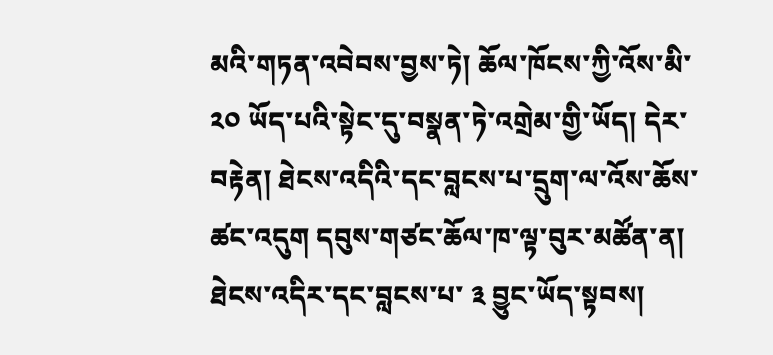མའི་གཏན་འབེབས་བྱས་ཏེ། ཆོལ་ཁོངས་ཀྱི་འོས་མི་ ༢༠ ཡོད་པའི་སྟེང་དུ་བསྣན་ཏེ་འགྲེམ་གྱི་ཡོད། དེར་བརྟེན། ཐེངས་འདིའི་དང་བླངས་པ་དྲུག་ལ་འོས་ཆོས་ཚང་འདུག དབུས་གཙང་ཆོལ་ཁ་ལྟ་བུར་མཚོན་ན། ཐེངས་འདིར་དང་བླངས་པ་ ༣ བྱུང་ཡོད་སྟབས།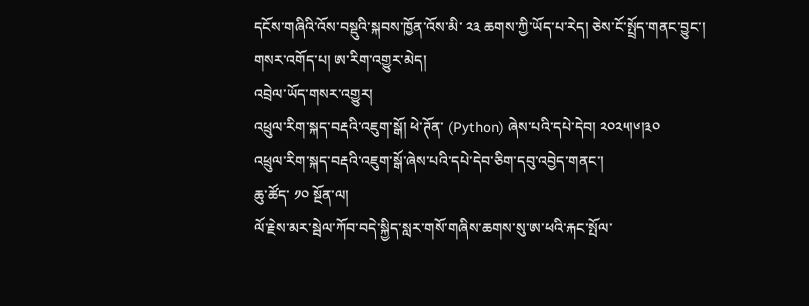དངོས་གཞིའི་འོས་བསྡུའི་སྐབས་ཁྱོན་འོས་མི་ ༢༣ ཆགས་ཀྱི་ཡོད་པ་རེད། ཅེས་ངོ་སྤྲོད་གནང་བྱུང་།
གསར་འགོད་པ། ཨ་རིག་འགྱུར་མེད།
འབྲེལ་ཡོད་གསར་འགྱུར།
འཕྲུལ་རིག་སྐད་བརྡའི་འཇུག་སྒོ། ཕེ་ཊོན་ (Python) ཞེས་པའི་དཔེ་དེབ། ༢༠༢༥།༦།༣༠
འཕྲུལ་རིག་སྐད་བརྡའི་འཇུག་སྒོ་ཞེས་པའི་དཔེ་དེབ་ཅིག་དབུ་འབྱེད་གནང་།
ཆུ་ཚོད་ ༡༠ སྔོན་ལ།
ལོ་རྗེས་མར་སྦེལ་ཀོབ་བདེ་སྐྱིད་སླར་གསོ་གཞིས་ཆགས་སུ་ཨ་ཕའི་རྐང་སྤོལ་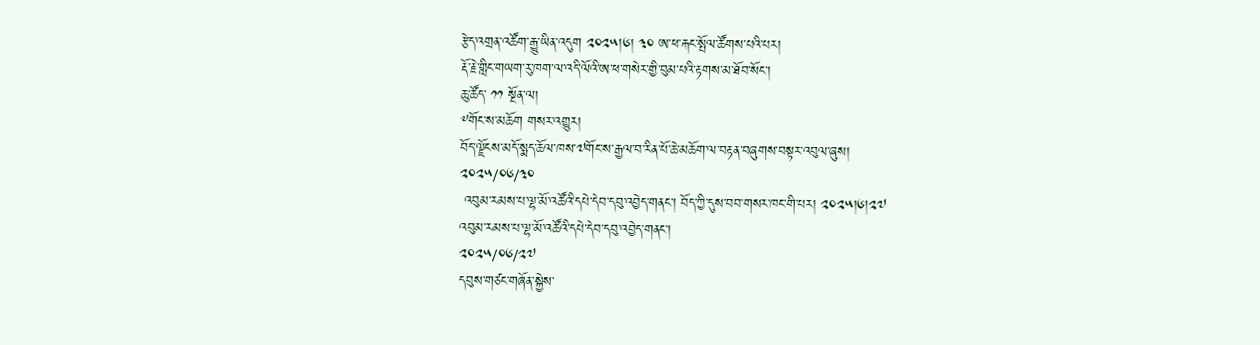རྩེད་འགྲན་འཚོག་རྒྱུ་ཡིན་འདུག ༢༠༢༥།༦། ༣༠ ཨ་ཕ་རྐང་སྤོལ་ཚོགས་པའི་པར།
རྡོ་རྗེ་གླིང་གཡག་རུ་ཁག་ལ་འདི་ལོའི་ཨ་ཕ་གསེར་གྱི་བུམ་པའི་རྟགས་མ་ཐོབ་སོང་།
ཆུ་ཚོད་ ༡༡ སྔོན་ལ།
༸གོང་ས་མཆོག གསར་འགྱུར།
བོད་ལྗོངས་མདོ་སྨད་ཆོལ་ཁས་༧གོང་ས་རྒྱལ་བ་རིན་པོ་ཆེ་མཆོག་ལ་བརྟན་བཞུགས་བསྟར་འབུལ་ཞུས།
༢༠༢༥/༠༦/༣༠
 འབུམ་རམས་པ་ལྷ་མོ་འཚོའི་དཔེ་དེབ་དབུ་འབྱེད་གནང་། བོད་ཀྱི་དུས་བབ་གསར་ཁང་གི་པར། ༢༠༢༥།༦།༢༧
འབུམ་རམས་པ་ལྷ་མོ་འཚོའི་དཔེ་དེབ་དབུ་འབྱེད་གནང་།
༢༠༢༥/༠༦/༢༧
དབུས་གཙང་གཞོན་སྐྱེས་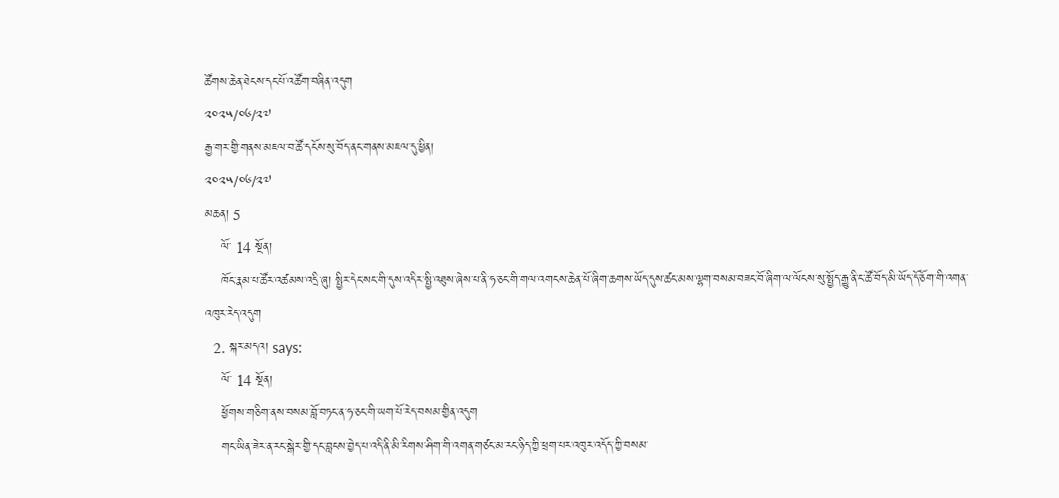ཚོགས་ཆེན་ཐེངས་དང་པོ་འཚོག་བཞིན་འདུག
༢༠༢༥/༠༦/༢༧
རྒྱ་གར་གྱི་གནས་མཇལ་བ་ཚོ་དངོས་སུ་བོད་ནང་གནས་མཇལ་དུ་ཕྱིན།
༢༠༢༥/༠༦/༢༧
མཆན། 5
    ལོ་ 14 སྔོན།
    ཁོང་རྣམ་པ་ཚོར་འཚམས་འདྲི་ཞུ། སྤྱིར་དེང་སང་གི་དུས་འདིར་སྤྱི་འཐུས་ཞེས་པ་ནི་ཧ་ཅང་གི་གལ་འགངས་ཆེན་པོ་ཞིག་ཆགས་ཡོད་དུས་ཚང་མས་ལྷག་བསམ་བཟང་བོ་ཞིག་ལ་ལོངས་སུ་སྤྱོད་རྒྱུ་ནི་ང་ཚོ་བོད་མི་ཡོད་དོ་ཅོག་གི་འགན་འཁུར་རེད་འདུག
  2. སྐར་མདའ། says:
    ལོ་ 14 སྔོན།
    ཕྱོགས་གཅིག་ནས་བསམ་བློ་བཏང་ན་ཧ་ཅང་གི་ཡག་པོ་རེད་བསམ་གྱིན་འདུག
    གང་ཡིན་ཟེར་ན་རང་སྒེར་གྱི་དང་བླངས་བྱེད་པ་འདི་ནི་མི་རིགས་ཤིག་གི་འགན་གཙང་མ་རང་ཉིད་ཀྱི་ཕྲག་པར་འཁུར་འདོད་ཀྱི་བསམ་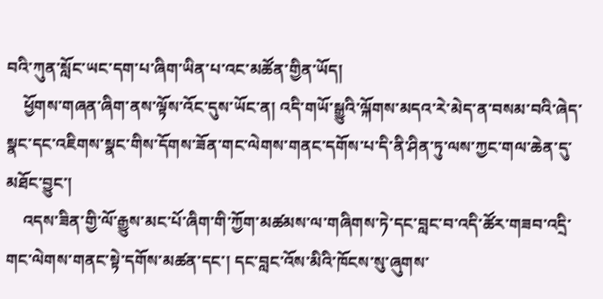བའི་ཀུན་སློང་ཡང་དག་པ་ཞིག་ཡིན་པ་འང་མཚོན་གྱིན་ཡོད།
    ཕྱོགས་གཞན་ཞིག་ནས་ལྟོས་འོང་དུས་ཡོང་ན། འདི་གཡོ་སྒྱུའི་ལྐོགས་མདའ་རེ་མེད་ན་བསམ་བའི་ཞེད་སྣང་དང་འཇིགས་སྣང་གིས་དོགས་ཟོན་གང་ལེགས་གནང་དགོས་པ་དི་ནི་ཤིན་ཏུ་ལས་ཀྱང་གལ་ཆེན་དུ་མཐོང་བྱུང་།
    འདས་ཟིན་གྱི་ལོ་རྒྱུས་མང་པོ་ཞིག་གི་ཀྱོག་མཚམས་ལ་གཞིགས་ཏེ་དང་བླང་བ་འདི་ཚོར་གཟབ་འདྲི་གང་ལེགས་གནང་སྟེ་དགོས་མཚན་དང་། དང་བླང་འོས་མིའི་ཁོངས་སུ་ཞུགས་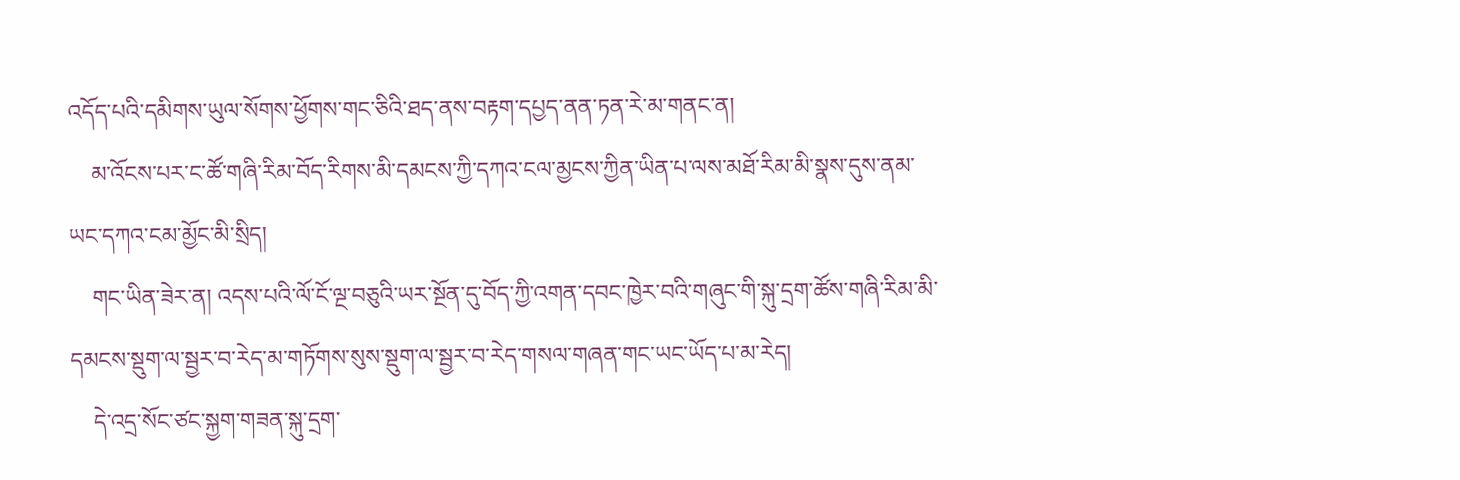འདོད་པའི་དམིགས་ཡུལ་སོགས་ཕྱོགས་གང་ཅིའི་ཐད་ནས་བརྟག་དཔྱད་ནན་ཏན་རེ་མ་གནང་ན།
    མ་འོངས་པར་ང་ཚོ་གཞི་རིམ་བོད་རིགས་མི་དམངས་ཀྱི་དཀའ་ངལ་མྱངས་ཀྱིན་ཡིན་པ་ལས་མཐོ་རིམ་མི་སྣས་དུས་ནམ་ཡང་དཀའ་ངམ་མྱོང་མི་སྲིད།
    གང་ཡིན་ཟེར་ན། འདས་པའི་ལོ་ངོ་ལྔ་བཅུའི་ཡར་སྔོན་དུ་བོད་ཀྱི་འགན་དབང་ཁྱེར་བའི་གཞུང་གི་སྐུ་དྲག་ཚོས་གཞི་རིམ་མི་དམངས་སྡུག་ལ་སྦྱར་བ་རེད་མ་གཏོགས་སུས་སྡུག་ལ་སྦྱར་བ་རེད་གསལ་གཞན་གང་ཡང་ཡོད་པ་མ་རེད།
    དེ་འདྲ་སོང་ཙང་སྐྱག་གཟན་སྐུ་དྲག་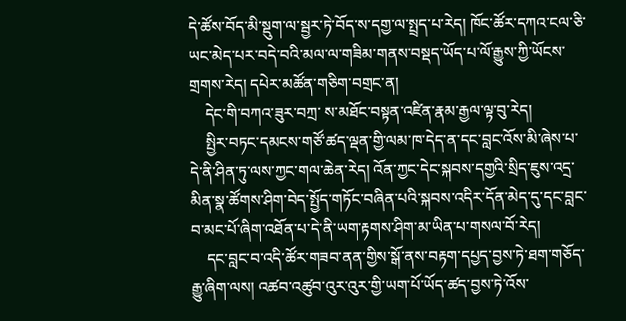དེ་ཚོས་བོད་མི་སྡུག་ལ་སྦྱར་ཏེ་བོད་ས་དགྱ་ལ་སྤྲད་པ་རེད། ཁོང་ཚོར་དཀའ་ངལ་ཅི་ཡང་མེད་པར་བདེ་བའི་མལ་ལ་གཟིམ་གནས་བསྡད་ཡོད་པ་ལོ་རྒྱུས་ཀྱི་ཡོངས་གྲགས་རེད། དཔེར་མཚོན་གཅིག་བགྲང་ན།
    དེང་གི་བཀའ་ཟུར་བཀྲ་ ས་མཐོང་བསྟན་འཛིན་རྣམ་རྒྱལ་ལྟ་བུ་རེད།
    སྤྱིར་བཏང་དམངས་གཙོ་ཚད་ལྡན་གྱི་ལམ་ཁ་དེད་ན་དང་བླང་འོས་མི་ཞེས་པ་དེ་ནི་ཤིན་ཏུ་ལས་ཀྱང་གལ་ཆེན་རེད། འོན་ཀྱང་དེང་སྐབས་དགྱའི་སྲིད་ཇུས་འདྲ་མིན་སྣ་ཚོགས་ཤིག་བེད་སྤྱོད་གཏོང་བཞིན་པའི་སྐབས་འདིར་དོན་མེད་དུ་དང་བླང་བ་མང་པོ་ཞིག་འཐོན་པ་དེ་ནི་ཡག་རྟགས་ཤིག་མ་ཡིན་པ་གསལ་བོ་རེད།
    དང་བླང་བ་འདི་ཚོར་གཟབ་ནན་གྱིས་སྒོ་ནས་བརྟག་དཔྱད་བྱས་ཏེ་ཐག་གཅོད་རྒྱུ་ཞིག་ལས། འཚབ་འཚུབ་འུར་འུར་གྱི་ཡག་པོ་ཡོད་ཚད་བྱས་ཏེ་འོས་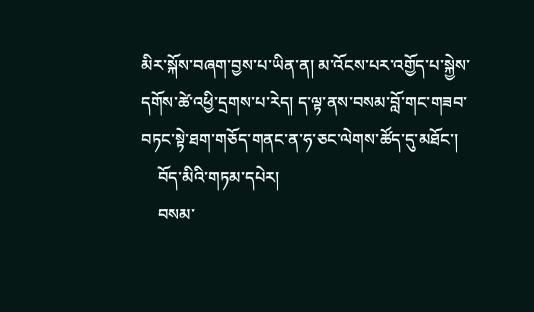མིར་སྐོས་བཞག་བྱས་པ་ཡིན་ན། མ་འོངས་པར་འགྱོད་པ་སྐྱེས་དགོས་ཚེ་འཕྱི་དྲགས་པ་རེད། ད་ལྟ་ནས་བསམ་བློ་གང་གཟབ་བཏང་སྟེ་ཐག་གཅོད་གནང་ན་ཧ་ཅང་ལེགས་ཚོད་དུ་མཐོང་།
    བོད་མིའི་གཏམ་དཔེར།
    བསམ་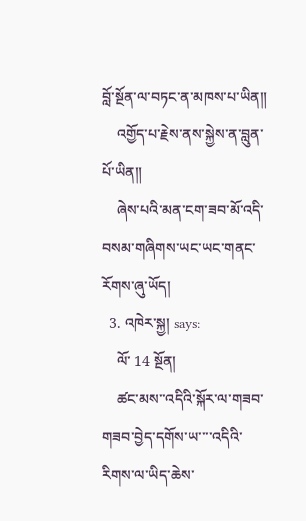བློ་སྔོན་ལ་བཏང་ན་མཁས་པ་ཡིན༎
    འགྱོད་པ་རྗེས་ནས་སྐྱེས་ན་བླུན་པོ་ཡིན༎
    ཞེས་པའི་མན་ངག་ཟབ་མོ་འདི་བསམ་གཞིགས་ཡང་ཡང་གནང་རོགས་ཞུ་ཡོད།
  3. འཁེར་སྐྱ། says:
    ལོ་ 14 སྔོན།
    ཚང་མས་་འདིའི་སྐོར་ལ་གཟབ་གཟབ་བྱེད་དགོས་ཡ་་་་འདིའི་རིགས་ལ་ཡིད་ཆེས་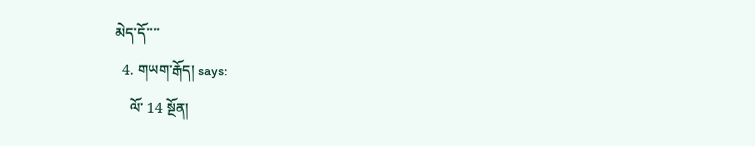མེད་དོ་་་་
  4. གཡག་རྒོད། says:
    ལོ་ 14 སྔོན།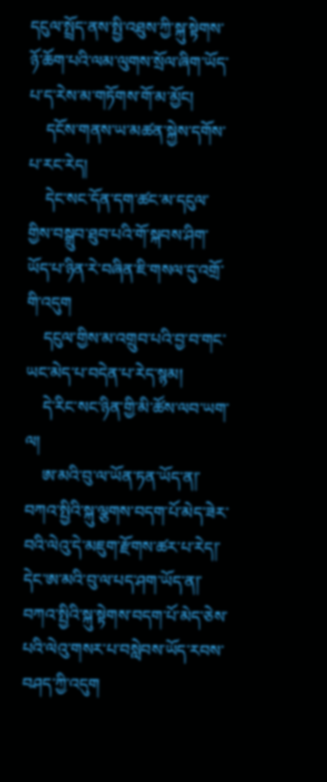དངུལ་སྤྲོད་ནས་སྤྱི་འཐུས་ཀྱི་སྐུ་སྟེགས་ཉོ་ཆོག་པའི་ལམ་ལུགས་སྲོལ་ཞིག་ཡོད་པ་ད་རེས་མ་གཏོགས་གོ་མ་མྱོང།
    དངོས་གནས་ཡ་མཚན་སྐྱེས་དགོས་པ་རང་རེད།
    དེང་སང་དོན་དག་ཚང་མ་དངུལ་གྱིས་བསྒྲུབ་ཐུབ་པའི་གོ་སྐབས་ཤིག་ཡོད་པ་ཉིན་རེ་བཞིན་ཇི་གསལ་དུ་འགྲོ་གི་འདུག
    དངུལ་གྱིས་མ་འགྲུབ་པའི་བྱ་བ་གང་ཡང་མེད་པ་བདེན་པ་རེད་སྙམ།
    དེ་རིང་སང་ཉིན་གྱི་མི་ཚོས་ལབ་ཡག་ལ།
    ཨ་མའི་བུ་ལ་ཡོན་ཏན་ཡོད་ན།་བཀའ་སྤྱིའི་སྐུ་ལྕགས་བདག་པོ་མེད་ཟེར་བའི་ལེའུ་དེ་མཇུག་རྫོགས་ཚར་པ་རེད།་དེང་ཨ་མའི་བུ་ལ་པད་ཤག་ཡོད་ན།་བཀའ་སྤྱིའི་སྐུ་སྟེགས་བདག་པོ་མེད་ཅེས་པའི་ལེའུ་གསར་པ་བསླེབས་ཡོད་རབས་བཤད་ཀྱི་འདུག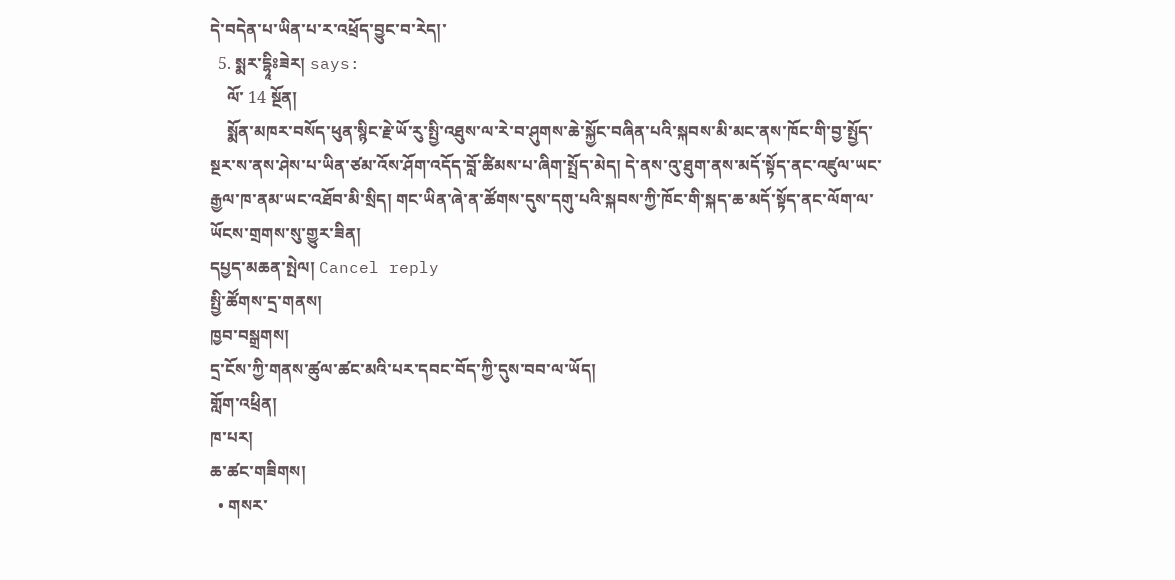དེ་བདེན་པ་ཡིན་པ་ར་འཕྲོད་བྱུང་བ་རེད།་
  5. སྨར་དྷཱིཿཟེར། says:
    ལོ་ 14 སྔོན།
    སྨོན་མཁར་བསོད་ཕུན་སྙིང་རྗེ་ཡོ་རུ་སྤྱི་འཐུས་ལ་རེ་བ་ཤུགས་ཆེ་སྐྱོང་བཞིན་པའི་སྐབས་མི་མང་ནས་ཁོང་གི་བྱ་སྤྱོད་སྔར་ས་ནས་ཤེས་པ་ཡིན་ཙམ་འོས་ཤོག་འདོད་བློ་ཚིམས་པ་ཞིག་སྤྲོད་མེད། དེ་ནས་འུ་ཐུག་ནས་མདོ་སྟོད་ནང་འཛུལ་ཡང་རྒྱལ་ཁ་ནམ་ཡང་འཐོབ་མི་སྲིད། གང་ཡིན་ཞེ་ན་ཚོགས་དུས་དགུ་པའི་སྐབས་ཀྱི་ཁོང་གི་སྐད་ཆ་མདོ་སྟོད་ནང་ལོག་ལ་ཡོངས་གྲགས་སུ་གྱུར་ཟིན།
དཔྱད་མཆན་སྤེལ། Cancel reply
སྤྱི་ཚོགས་དྲ་གནས།
ཁྱབ་བསྒྲགས།
དྲ་ངོས་ཀྱི་གནས་ཚུལ་ཚང་མའི་པར་དབང་བོད་ཀྱི་དུས་བབ་ལ་ཡོད།
གློག་འཕྲིན།
ཁ་པར།
ཆ་ཚང་གཟིགས།
  • གསར་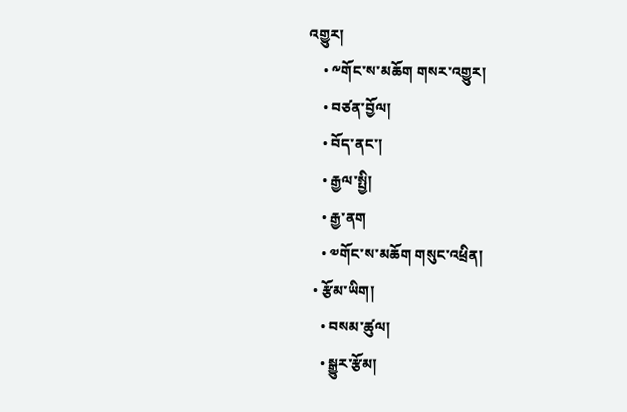འགྱུར།
    • ༸གོང་ས་མཆོག གསར་འགྱུར།
    • བཙན་བྱོལ།
    • བོད་ནང་།
    • རྒྱལ་སྤྱི།
    • རྒྱ་ནག
    • ༧གོང་ས་མཆོག གསུང་འཕྲིན།
  • རྩོམ་ཡིག།
    • བསམ་ཚུལ།
    • སྒྱུར་རྩོམ།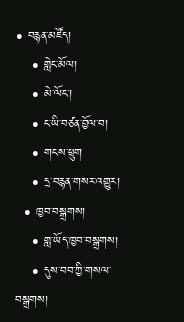• བརྙན་མཛོད།
    • གླེང་མོལ།
    • མེ་ལོང་།
    • ང་ཡི་བཙན་བྱོལ་བ།
    • གངས་ཕྲུག
    • དྲ་བརྙན་གསར་འགྱུར།
  • ཁྱབ་བསྒྲགས།
    • གླ་ཡོད་ཁྱབ་བསྒྲགས།
    • དུས་བབ་ཀྱི་གསལ་བསྒྲགས།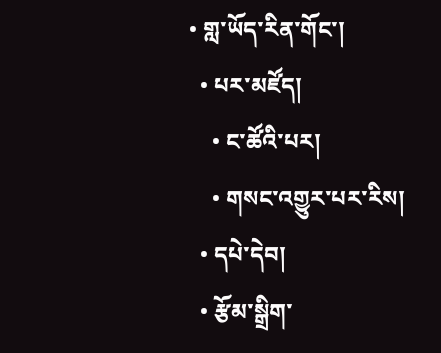• གླ་ཡོད་རིན་གོང་།
  • པར་མཛོད།
    • ང་ཚོའི་པར།
    • གསང་འགྱུར་པར་རིས།
  • དཔེ་དེབ།
  • རྩོམ་སྒྲིག་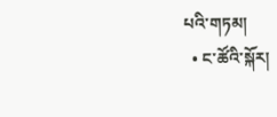པའི་གཏམ།
  • ང་ཚོའི་སྐོར།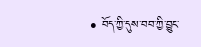• བོད་ཀྱི་དུས་བབ་ཀྱི་བྱུང་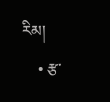རིམ།
    • རྩ་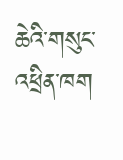ཆེའི་གསུང་འཕྲིན་ཁག